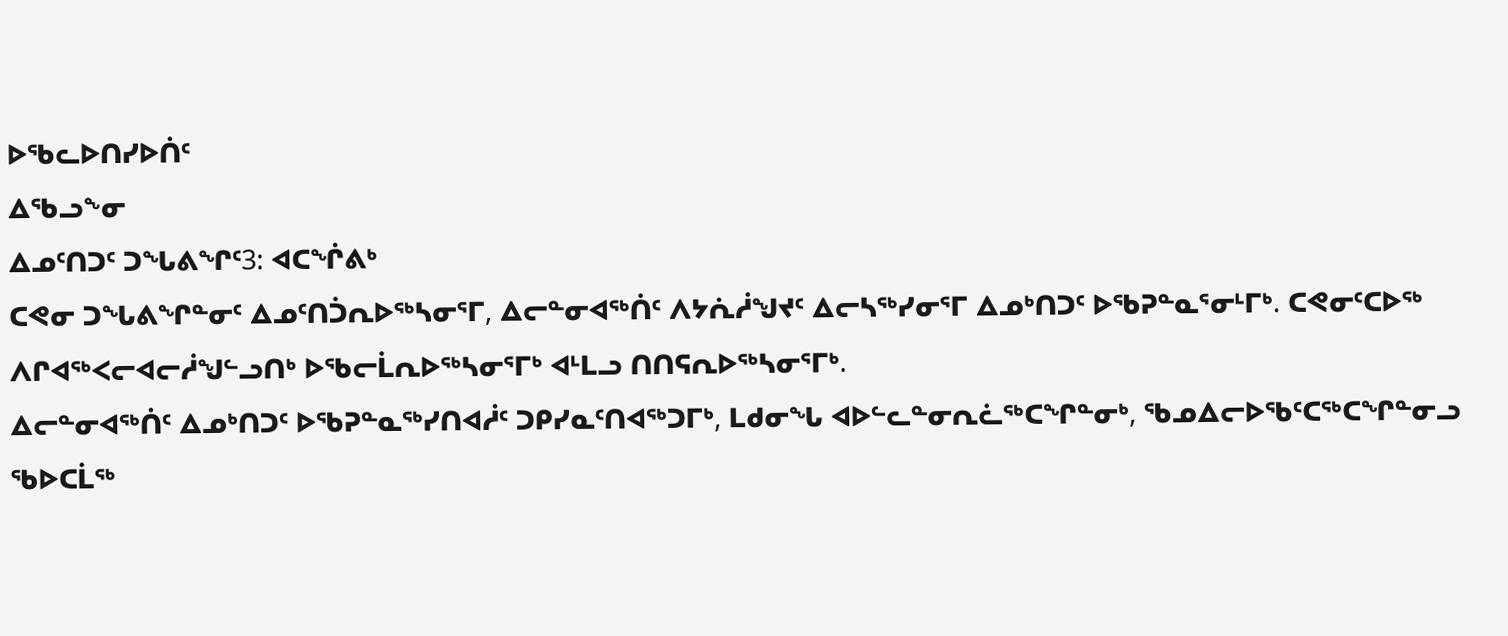ᐅᖃᓚᐅᑎᓯᐅᑏᑦ
ᐃᖃᓗᖕᓂ
ᐃᓄᑦᑎᑐᑦ ᑐᖓᕕᖏᑦ3: ᐊᑕᖐᕕᒃ
ᑕᕙᓂ ᑐᖓᕕᖏᓐᓂᑦ ᐃᓄᑦᑎᑑᕆᐅᖅᓴᓂᕐᒥ, ᐃᓕᓐᓂᐊᖅᑏᑦ ᐱᔭᕇᓲᖑᔪᑦ ᐃᓕᓴᖅᓯᓂᕐᒥ ᐃᓄᒃᑎᑐᑦ ᐅᖃᕈᓐᓇᕐᓂᒻᒥᒃ. ᑕᕙᓂᑦᑕᐅᖅ ᐱᒋᐊᖅᐸᓕᐊᓕᓲᖑᓪᓗᑎᒃ ᐅᖃᓕᒫᕆᐅᖅᓴᓂᕐᒥᒃ ᐊᒻᒪᓗ ᑎᑎᕋᕆᐅᖅᓴᓂᕐᒥᒃ.
ᐃᓕᓐᓂᐊᖅᑏᑦ ᐃᓄᒃᑎᑐᑦ ᐅᖃᕈᓐᓇᖅᓯᑎᐊᓲᑦ ᑐᑭᓯᓇᑦᑎᐊᖅᑐᒥᒃ, ᒪᑯᓂᖓ ᐊᐅᓪᓚᓐᓂᕆᓛᖅᑕᖏᓐᓂᒃ, ᖃᓄᐃᓕᐅᖃᑦᑕᖅᑕᖏᓐᓂᓗ ᖃᐅᑕᒫᖅ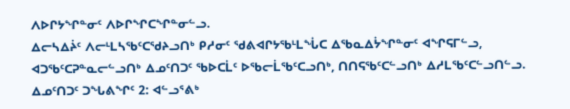ᐱᐅᒋᔭᖏᓐᓂᑦ ᐱᐅᒋᖏᑕᖏᓐᓂᓪᓗ.
ᐃᓕᓴᐃᔩᑦ ᐱᓕᒻᒪᓴᖃᑦᑕᖁᔨᓗᑎᒃ ᑭᓱᓂᑦ ᖁᕕᐊᒋᔭᖃᒻᒪᖔᑕ ᐃᖃᓇᐃᔮᖏᓐᓂᑦ ᐊᖏᕋᒥᓪᓗ, ᐊᑐᖃᑦᑕᕈᓐᓇᓕᓪᓗᑎᒃ ᐃᓄᑦᑎᑐᑦ ᖃᐅᑕᒫᑦ ᐅᖃᓕᒫᖃᑦᑕᓗᑎᒃ, ᑎᑎᕋᖃᑦᑕᓪᓗᑎᒃ ᐃᓱᒪᖃᑦᑕᓪᓗᑎᓪᓗ.
ᐃᓄᑦᑎᑐᑦ ᑐᖓᕕᖏᑦ 2: ᐊᓪᓗᕐᕕᒃ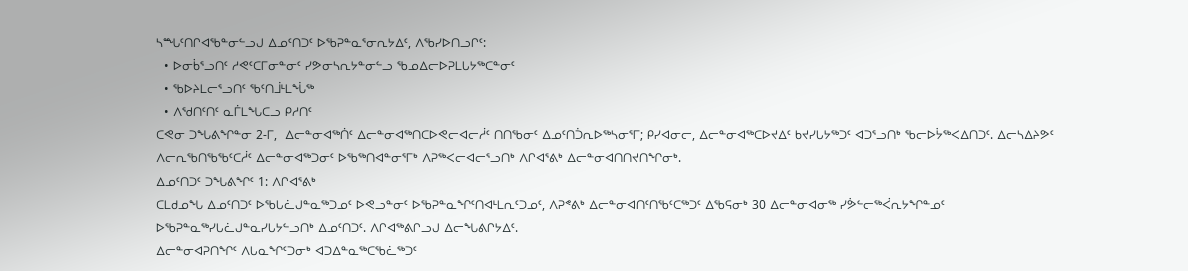ᓴᙵᑦᑎᒋᐊᖃᓐᓂᓪᓗᒍ ᐃᓄᑦᑎᑐᑦ ᐅᖃᕈᓐᓇᕐᓂᕆᔭᐃᑦ, ᐱᖃᓯᐅᑎᓗᒋᑦ:
  • ᐅᓂᑳᕐᓗᑎᑦ ᓱᕙᑦᑕᒥᓂᓐᓂᑦ ᓯᕗᓂᓴᕆᔭᓐᓂᓪᓗ ᖃᓄᐃᓕᐅᕈᒪᒐᔭᖅᑕᓐᓂᑦ
  • ᖃᐅᔨᒪᓕᕐᓗᑎᑦ ᖃᑦᑎᒨᒻᒪᖔᖅ
  • ᐱᖁᑎᑦᑎᑦ ᓇᒦᒪᖓᑕᓗ ᑭᓱᑎᑦ
ᑕᕙᓂ ᑐᖓᕕᖏᓐᓂ 2-ᒥ,  ᐃᓕᓐᓂᐊᖅᑏᑦ ᐃᓕᓐᓂᐊᖅᑎᑕᐅᕙᓕᐊᓕᓲᑦ ᑎᑎᖃᓂᑦ ᐃᓄᑦᑎᑑᕆᐅᖅᓴᓂᕐᒥ; ᑭᓯᐊᓂᓕ, ᐃᓕᓐᓂᐊᖅᑕᐅᔪᐃᑦ ᑲᔪᓯᒐᔭᖅᑐᑦ ᐊᑐᕐᓗᑎᒃ ᖃᓕᐅᔮᖅᐸᐃᑎᑐᑦ. ᐃᓕᓴᐃᔨᕗᑦ ᐱᓕᕆᖃᑎᖃᖃᑦᑕᓲᑦ ᐃᓕᓐᓂᐊᖅᑐᓂᑦ ᐅᖃᖅᑎᐊᓐᓂᕐᒥᒃ ᐱᕈᖅᐸᓕᐊᓕᕐᓗᑎᒃ ᐱᒋᐊᕐᕕᒃ ᐃᓕᓐᓂᐊᑎᑎᔪᑎᖏᓂᒃ.
ᐃᓄᑦᑎᑐᑦ ᑐᖓᕕᖏᑦ 1: ᐱᒋᐊᕐᕕᒃ
ᑕᒪᑯᓄᖓ ᐃᓄᑦᑎᑐᑦ ᐅᖃᒐᓛᒍᓐᓇᖅᑐᓄᑦ ᐅᕙᓗᓐᓂᑦ ᐅᖃᕈᓐᓇᖏᑦᑎᐊᒻᒪᕆᑦᑐᓄᑦ, ᐱᕈᕝᕕᒃ ᐃᓕᓐᓂᐊᑎᑦᑎᖃᑦᑕᖅᑐᑦ ᐃᖃᕋᓂᒃ 30 ᐃᓕᓐᓂᐊᓂᖅ ᓯᕘᓪᓕᖅᐹᕆᔭᖏᓐᓄᑦ ᐅᖃᕈᓐᓇᖅᓯᒐᓛᒍᓐᓇᓯᒐᔭᓪᓗᑎᒃ ᐃᓄᑦᑎᑐᑦ. ᐱᒋᐊᖅᕕᒋᓗᒍ ᐃᓕᖓᕕᒋᔭᐃᑦ.
ᐃᓕᓐᓂᐊᕈᑎᖏᑦ ᐱᒐᓇᖏᑦᑐᓂᒃ ᐊᑐᐃᓐᓇᖅᑕᖃᓛᖅᑐᑦ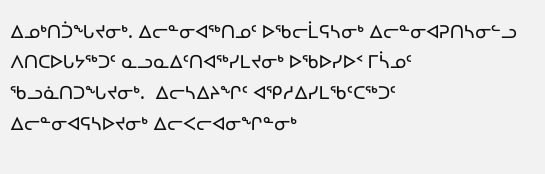ᐃᓄᒃᑎᑑᖓᔪᓂᒃ. ᐃᓕᓐᓂᐊᖅᑎᓄᑦ ᐅᖃᓕᒫᕋᓴᓂᒃ ᐃᓕᓐᓂᐊᕈᑎᓴᓂᓪᓗ ᐱᑎᑕᐅᒐᔭᖅᑐᑦ ᓇᓗᓇᐃᑦᑎᐊᖅᓯᒪᔪᓂᒃ ᐅᖃᐅᓯᐅᑉ ᒥᓵᓄᑦ ᖃᓗᓈᑎᑐᖓᔪᓂᒃ.  ᐃᓕᓴᐃᔨᖏᑦ ᐊᕿᓱᐃᓯᒪᖃᑦᑕᖅᑐᑦ ᐃᓕᓐᓂᐊᕋᓴᐅᔪᓂᒃ ᐃᓕᐸᓕᐊᓂᖏᓐᓂᒃ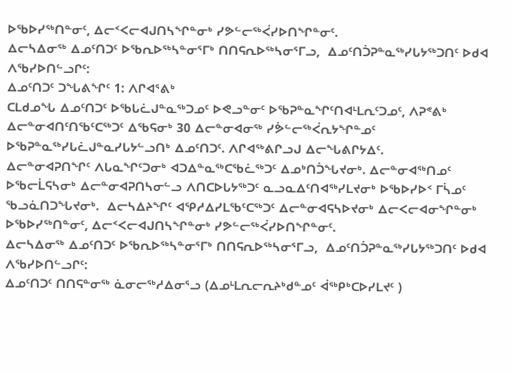ᐅᖃᐅᓯᖅᑎᓐᓂᑦ, ᐃᓕᑉᐸᓕᐊᒍᑎᓴᖏᓐᓂᒃ ᓯᕗᓪᓕᖅᐹᓯᐅᑎᖏᓐᓂᑦ.
ᐃᓕᓴᐃᓂᖅ ᐃᓄᑦᑎᑐᑦ ᐅᖃᕆᐅᖅᓴᓐᓂᕐᒥᒃ ᑎᑎᕋᕆᐅᖅᓴᓂᕐᒥᓗ,  ᐃᓄᑦᑎᑑᕈᓐᓇᖅᓯᒐᔭᖅᑐᑎᑦ ᐅᑯᐊ ᐱᖃᓯᐅᑎᓪᓗᒋᑦ:
ᐃᓄᑦᑎᑐᑦ ᑐᖓᕕᖏᑦ 1: ᐱᒋᐊᕐᕕᒃ
ᑕᒪᑯᓄᖓ ᐃᓄᑦᑎᑐᑦ ᐅᖃᒐᓛᒍᓐᓇᖅᑐᓄᑦ ᐅᕙᓗᓐᓂᑦ ᐅᖃᕈᓐᓇᖏᑦᑎᐊᒻᒪᕆᑦᑐᓄᑦ, ᐱᕈᕝᕕᒃ ᐃᓕᓐᓂᐊᑎᑦᑎᖃᑦᑕᖅᑐᑦ ᐃᖃᕋᓂᒃ 30 ᐃᓕᓐᓂᐊᓂᖅ ᓯᕘᓪᓕᖅᐹᕆᔭᖏᓐᓄᑦ ᐅᖃᕈᓐᓇᖅᓯᒐᓛᒍᓐᓇᓯᒐᔭᓪᓗᑎᒃ ᐃᓄᑦᑎᑐᑦ. ᐱᒋᐊᖅᕕᒋᓗᒍ ᐃᓕᖓᕕᒋᔭᐃᑦ.
ᐃᓕᓐᓂᐊᕈᑎᖏᑦ ᐱᒐᓇᖏᑦᑐᓂᒃ ᐊᑐᐃᓐᓇᖅᑕᖃᓛᖅᑐᑦ ᐃᓄᒃᑎᑑᖓᔪᓂᒃ. ᐃᓕᓐᓂᐊᖅᑎᓄᑦ ᐅᖃᓕᒫᕋᓴᓂᒃ ᐃᓕᓐᓂᐊᕈᑎᓴᓂᓪᓗ ᐱᑎᑕᐅᒐᔭᖅᑐᑦ ᓇᓗᓇᐃᑦᑎᐊᖅᓯᒪᔪᓂᒃ ᐅᖃᐅᓯᐅᑉ ᒥᓵᓄᑦ ᖃᓗᓈᑎᑐᖓᔪᓂᒃ.  ᐃᓕᓴᐃᔨᖏᑦ ᐊᕿᓱᐃᓯᒪᖃᑦᑕᖅᑐᑦ ᐃᓕᓐᓂᐊᕋᓴᐅᔪᓂᒃ ᐃᓕᐸᓕᐊᓂᖏᓐᓂᒃ ᐅᖃᐅᓯᖅᑎᓐᓂᑦ, ᐃᓕᑉᐸᓕᐊᒍᑎᓴᖏᓐᓂᒃ ᓯᕗᓪᓕᖅᐹᓯᐅᑎᖏᓐᓂᑦ.
ᐃᓕᓴᐃᓂᖅ ᐃᓄᑦᑎᑐᑦ ᐅᖃᕆᐅᖅᓴᓐᓂᕐᒥᒃ ᑎᑎᕋᕆᐅᖅᓴᓂᕐᒥᓗ,  ᐃᓄᑦᑎᑑᕈᓐᓇᖅᓯᒐᔭᖅᑐᑎᑦ ᐅᑯᐊ ᐱᖃᓯᐅᑎᓪᓗᒋᑦ:
ᐃᓄᑦᑎᑐᑦ ᑎᑎᕋᓐᓂᖅ ᓈᓂᓕᖅᓱᐃᓂᕐᓗ (ᐃᓄᒻᒪᕆᓕᕆᔨᒃᑯᓐᓄᑦ ᐋᖅᑭᒃᑕᐅᓯᒪᔪᑦ )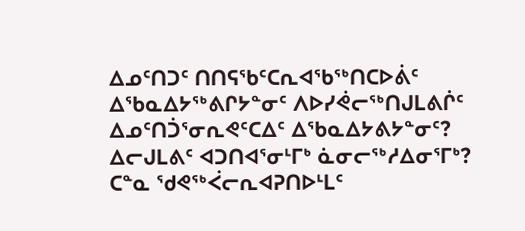ᐃᓄᑦᑎᑐᑦ ᑎᑎᕋᖃᑦᑕᕆᐊᖃᖅᑎᑕᐅᕖᑦ ᐃᖃᓇᐃᔭᖅᕕᒋᔭᓐᓂᑦ ᐱᐅᓯᕚᓕᖅᑎᒍᒪᕕᒌᑦ ᐃᓄᑦᑎᑑᕐᓂᕆᕙᑦᑕᐃᑦ ᐃᖃᓇᐃᔭᕕᔭᓐᓂᑦ?
ᐃᓕᒍᒪᕕᑦ ᐊᑐᑎᐊᕐᓂᒻᒥᒃ ᓈᓂᓕᖅᓱᐃᓂᕐᒥᒃ?
ᑕᓐᓇ ᖁᕙᖅᐹᓕᕆᐊᕈᑎᐅᒻᒪᑦ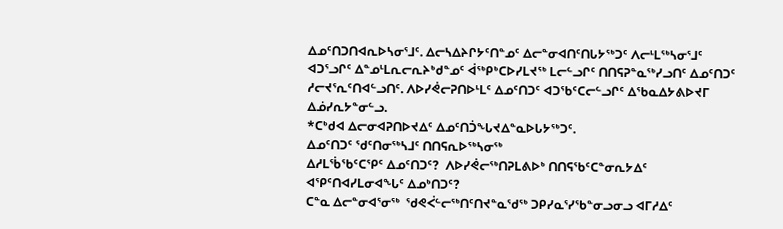ᐃᓄᑦᑎᑐᑎᐊᕆᐅᓴᓂᕐᒧᑦ. ᐃᓕᓴᐃᔨᒋᔭᑦᑎᓐᓄᑦ ᐃᓕᓐᓂᐊᑎᑦᑎᒐᔭᖅᑐᑦ ᐱᓕᒻᒪᖅᓴᓂᕐᒧᑦ ᐊᑐᕐᓗᒋᑦ ᐃᓐᓄᒻᒪᕆᓕᕆᔨᒃᑯᓐᓄᑦ ᐋᖅᑭᒃᑕᐅᓯᒪᔪᖅ ᒪᓕᓪᓗᒋᑦ ᑎᑎᕋᕈᓐᓇᖅᓯᓗᑎᑦ ᐃᓄᑦᑎᑐᑦ ᓱᓕᔪᕐᕆᑦᑎᐊᓪᓗᑎᑦ. ᐱᐅᓯᕚᓕᕈᑎᐅᒻᒪᑦ ᐃᓄᑦᑎᑐᑦ ᐊᑐᖃᑦᑕᓕᓪᓗᒋᑦ ᐃᖃᓇᐃᔭᕕᐅᔪᒥ ᐃᓅᓯᕆᔭᓐᓂᓪᓗ.
*ᑕᒃᑯᐊ ᐃᓕᓂᐊᕈᑎᐅᔪᐃᑦ ᐃᓄᑦᑎᑑᖓᔪᐃᓐᓇᐅᒐᔭᖅᑐᑦ.
ᐃᓄᑦᑎᑐᑦ ᖁᑦᑎᓂᖅᓴᒧᑦ ᑎᑎᕋᕆᐅᖅᓴᓂᖅ
ᐃᓱᒪᕐᑳᖃᑦᑕᕿᑦ ᐃᓄᑦᑎᑐᑦ?  ᐱᐅᓯᕚᓕᖅᑎᕈᒪᕕᐅᒃ ᑎᑎᕋᖃᑦᑕᓐᓂᕆᔭᐃᑦ ᐊᕿᑦᑎᐊᓯᒪᓂᐊᖓᑦ ᐃᓄᒃᑎᑐᑦ?
ᑕᓐᓇ ᐃᓕᓐᓂᐊᕐᓂᖅ  ᖁᕙᐹᓪᓕᖅᑎᑦᑎᔪᓐᓇᖁᖅ ᑐᑭᓯᓇᕐᓯᖃᓐᓂᓗᓂᓗ ᐊᒥᓱᐃᑦ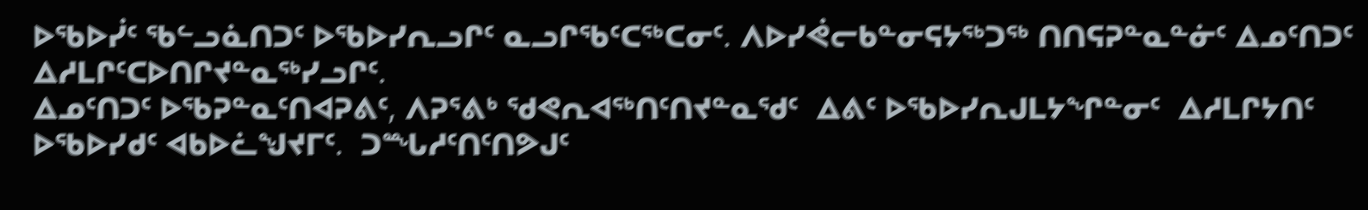ᐅᖃᐅᓰᑦ ᖃᓪᓗᓈᑎᑐᑦ ᐅᖃᐅᓯᕆᓗᒋᑦ ᓇᓗᒋᖃᑦᑕᖅᑕᓂᑦ. ᐱᐅᓯᕚᓕᑲᓐᓂᕋᔭᖅᑐᖅ ᑎᑎᕋᕈᓐᓇᓐᓃᑦ ᐃᓄᑦᑎᑐᑦ ᐃᓱᒪᒋᑦᑕᐅᑎᒋᔪᓐᓇᖅᓯᓗᒋᑦ.
ᐃᓄᑦᑎᑐᑦ ᐅᖃᕈᓐᓇᑦᑎᐊᕈᕕᑦ, ᐱᕈᕐᕕᒃ ᖁᕙᕆᐊᖅᑎᑦᑎᔪᓐᓇᖁᑦ  ᐃᕕᑦ ᐅᖃᐅᓯᕆᒍᒪᔭᖏᓐᓂᑦ  ᐃᓱᒪᒋᔭᑎᑦ ᐅᖃᐅᓯᑯᑦ ᐊᑲᐅᓛᖑᔪᒥᑦ.  ᑐᙵᓱᑦᑎᑦᑎᕗᒍᑦ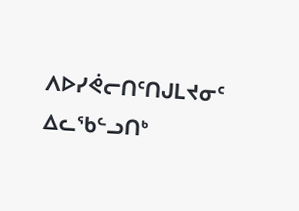ᐱᐅᓯᕚᓕᑎᑦᑎᒍᒪᔪᓂᑦ ᐃᓚᖃᓪᓗᑎᒃ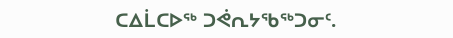ᑕᐃᒫᑕᐅᖅ ᑐᕚᕆᔭᖃᖅᑐᓂᑦ.